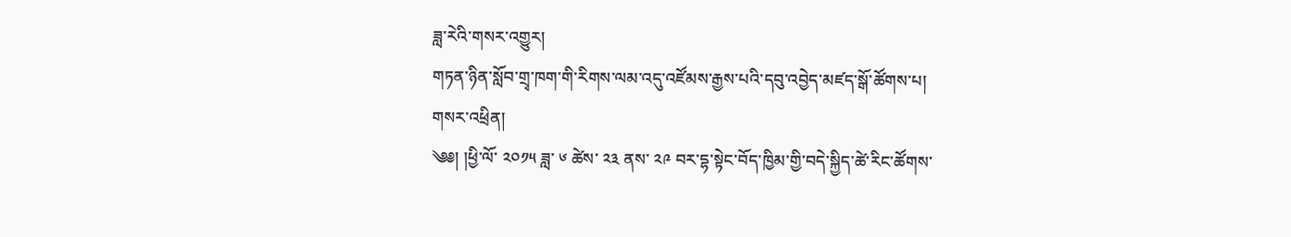ཟླ་རེའི་གསར་འགྱུར།
གཏན་ཉིན་སློབ་གྲྭ་ཁག་གི་རིགས་ལམ་འདུ་འཛོམས་རྒྱས་པའི་དབུ་འབྱེད་མཛད་སྒོ་ཚོགས་པ།
གསར་འཕྲིན།
༄༅། །ཕྱི་ལོ་ ༢༠༡༥ ཟླ་ ༦ ཚེས་ ༢༣ ནས་ ༢༩ བར་དྷ་སྟེང་བོད་ཁྱིམ་གྱི་བདེ་སྐྱིད་ཚེ་རིང་ཚོགས་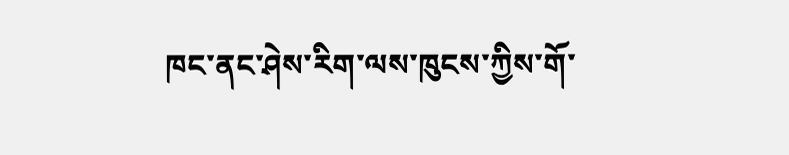ཁང་ནང་ཤེས་རིག་ལས་ཁུངས་ཀྱིས་གོ་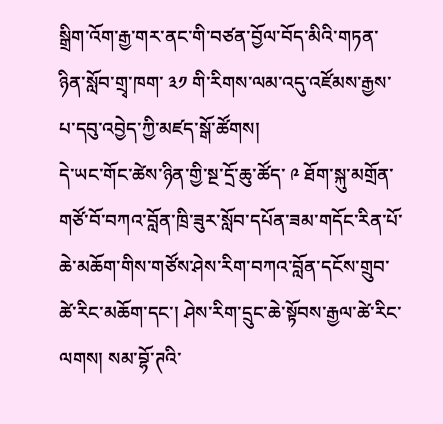སྒྲིག་འོག་རྒྱ་གར་ནང་གི་བཙན་བྱོལ་བོད་མིའི་གཏན་ཉིན་སློབ་གྲྭ་ཁག་ ༣༡ གི་རིགས་ལམ་འདུ་འཛོམས་རྒྱས་པ་དབུ་འབྱེད་ཀྱི་མཛད་སྒོ་ཚོགས།
དེ་ཡང་གོང་ཚེས་ཉིན་གྱི་སྔ་དྲོ་ཆུ་ཚོད་ ༩ ཐོག་སྐུ་མགྲོན་གཙོ་བོ་བཀའ་བློན་ཁྲི་ཟུར་སློབ་དཔོན་ཟམ་གདོང་རིན་པོ་ཆེ་མཆོག་གིས་གཙོས་ཤེས་རིག་བཀའ་བློན་དངོས་གྲུབ་ཚེ་རིང་མཆོག་དང་། ཤེས་རིག་དྲུང་ཆེ་སྟོབས་རྒྱལ་ཚེ་རིང་ལགས། སམ་བྷོ་ཊའི་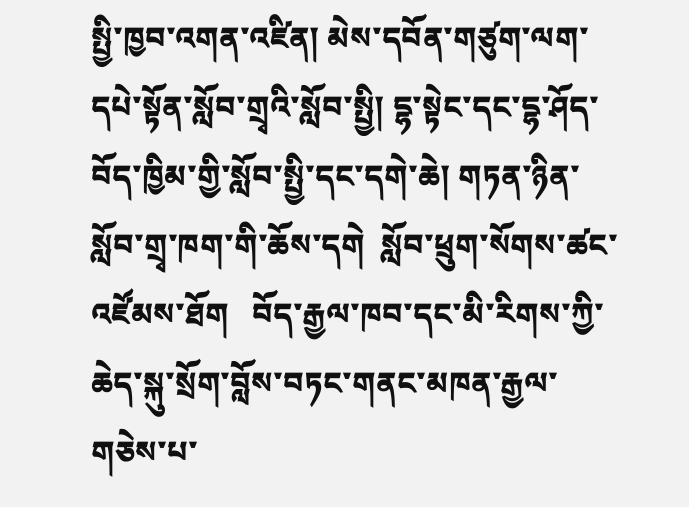སྤྱི་ཁྱབ་འགན་འཛིན། མེས་དབོན་གཙུག་ལག་དཔེ་སྟོན་སློབ་གྲྭའི་སློབ་སྤྱི། དྷ་སྟེང་དང་དྷ་ཤོད་བོད་ཁྱིམ་གྱི་སློབ་སྤྱི་དང་དགེ་ཆེ། གཏན་ཉིན་སློབ་གྲྭ་ཁག་གི་ཆོས་དགེ  སློབ་ཕྲུག་སོགས་ཚང་འཛོམས་ཐོག   བོད་རྒྱལ་ཁབ་དང་མི་རིགས་ཀྱི་ཆེད་སྐུ་སྲོག་བློས་བཏང་གནང་མཁན་རྒྱལ་གཅེས་པ་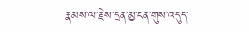རྣམས་ལ་རྗེས་དྲན་མྱ་ངན་གུས་འདུད་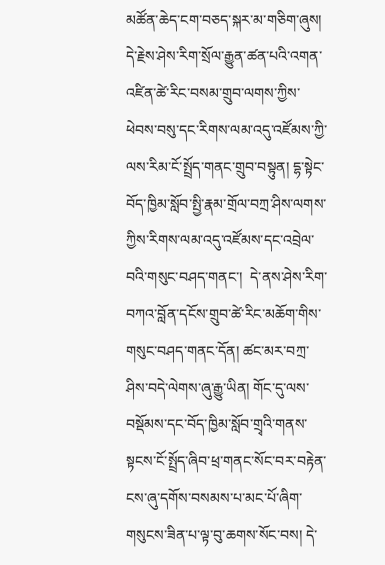མཚོན་ཆེད་ངག་བཅད་སྐར་མ་གཅིག་ཞུས།
དེ་རྗེས་ཤེས་རིག་སྲོལ་རྒྱུན་ཚན་པའི་འགན་འཛིན་ཚེ་རིང་བསམ་གྲུབ་ལགས་ཀྱིས་ཕེབས་བསུ་དང་རིགས་ལམ་འདུ་འཛོམས་ཀྱི་ལས་རིམ་ངོ་སྤྲོད་གནང་གྲུབ་བསྟུན། དྷ་སྟེང་བོད་ཁྱིམ་སློབ་སྤྱི་རྣམ་གྲོལ་བཀྲ་ཤིས་ལགས་ཀྱིས་རིགས་ལམ་འདུ་འཛོམས་དང་འབྲེལ་བའི་གསུང་བཤད་གནང་།  དེ་ནས་ཤེས་རིག་བཀའ་བློན་དངོས་གྲུབ་ཚེ་རིང་མཆོག་གིས་གསུང་བཤད་གནང་དོན། ཚང་མར་བཀྲ་ཤིས་བདེ་ལེགས་ཞུ་རྒྱུ་ཡིན། གོང་དུ་ལས་བསྡོམས་དང་བོད་ཁྱིམ་སློབ་གྲྭའི་གནས་སྟངས་ངོ་སྤྲོད་ཞིབ་ཕྲ་གནང་སོང་བར་བརྟེན་ངས་ཞུ་དགོས་བསམས་པ་མང་པོ་ཞིག་གསུངས་ཟིན་པ་ལྟ་བུ་ཆགས་སོང་བས། དེ་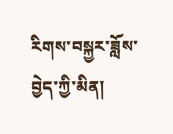རིགས་བསྐྱར་ཟློས་བྱེད་ཀྱི་མིན།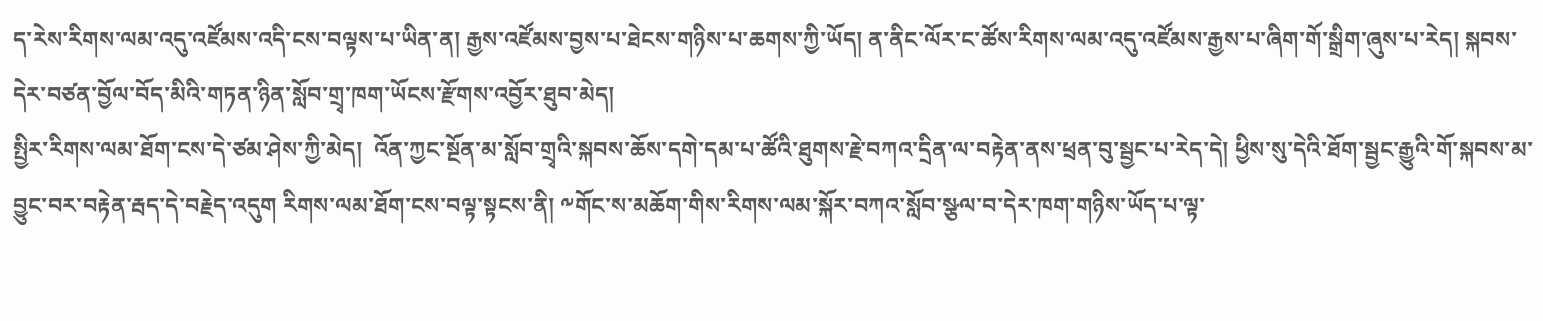ད་རེས་རིགས་ལམ་འདུ་འཛོམས་འདི་ངས་བལྟས་པ་ཡིན་ན། རྒྱས་འཛོམས་བྱས་པ་ཐེངས་གཉིས་པ་ཆགས་ཀྱི་ཡོད། ན་ནིང་ལོར་ང་ཚོས་རིགས་ལམ་འདུ་འཛོམས་རྒྱས་པ་ཞིག་གོ་སྒྲིག་ཞུས་པ་རེད། སྐབས་དེར་བཙན་བྱོལ་བོད་མིའི་གཏན་ཉིན་སློབ་གྲྭ་ཁག་ཡོངས་རྫོགས་འབྱོར་ཐུབ་མེད།
སྤྱིར་རིགས་ལམ་ཐོག་ངས་དེ་ཙམ་ཤེས་ཀྱི་མེད།  འོན་ཀྱང་སྔོན་མ་སློབ་གྲྭའི་སྐབས་ཆོས་དགེ་དམ་པ་ཚོའི་ཐུགས་རྗེ་བཀའ་དྲིན་ལ་བརྟེན་ནས་ཕྲན་བུ་སྦྱང་པ་རེད་དེ། ཕྱིས་སུ་དེའི་ཐོག་སྦྱང་རྒྱུའི་གོ་སྐབས་མ་བྱུང་བར་བརྟེན་རྦད་དེ་བརྗེད་འདུག རིགས་ལམ་ཐོག་ངས་བལྟ་སྟངས་ནི། ༸གོང་ས་མཆོག་གིས་རིགས་ལམ་སྐོར་བཀའ་སློབ་སྩལ་བ་དེར་ཁག་གཉིས་ཡོད་པ་ལྟ་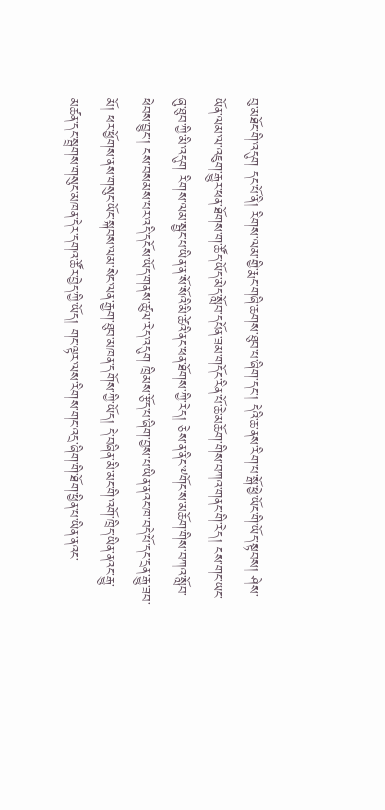བུ་མཐོང་གི་འདུག དང་པོ་ནི། རིགས་ལམ་གྱི་རྨང་གཞི་ཆགས་ཐུབ་པ་ཞིག་དང་། དེའི་ཆ་ནས་རིག་པ་སྒོ་ཕྱེ་ཡོང་གི་ཡོད་སྟབས། ཤེས་ཡོན་ལམ་ལ་འཇུག་རྒྱུར་ཕན་ཐོགས་ག་ཚོད་ཡོད་མེད་སློབ་དཔོན་ཟམ་གདོང་རིན་པོ་ཆེ་མཆོག་གིས་བཀའ་གནང་གི་རེད། ངས་གང་ཡང་ཞུ་ཐུབ་ཀྱི་མི་འདུག རིགས་ལམ་སྦྱང་པ་ཡིན་ན་སོ་སོའི་མི་ཚེའི་ནང་ཕན་ཐོགས་ཀྱི་རེད། ཅེས་ན་ནིང་༸གོང་ས་མཆོག་གིས་བཀའ་སློབ་ཕེབས་བྱུང་། ངས་བསམས་པར་འདི་དངོས་ཡོད་གནས་ཚུལ་རེད་འདུག ཁྲིམས་རྩོད་པ་ཞིག་བྱས་པ་ཡིན་ནའང་ཁ་བདེ་པོ་དང་དྲན་རྒྱུ་ཟབ་མོ། ཕར་ཕྱོགས་ནས་གསུང་ཡོང་སྐབས་ལམ་སེང་ལན་རྒྱག་ཐུབ་མཁན་དགོས་ཀྱི་ཡོད། དེ་བཞིན་མི་མང་གི་འགོ་ཁྲིད་ཡིན་ནའང་རྒྱུ་མཚན་དང་སྦྲགས་གསུང་མཁན་དེར་དགའ་ཚོར་བྱེད་ཀྱི་ཡོད། གང་ལྟར་ལས་རིགས་གང་འདྲ་ཞིག་གི་ཐོག་ཕྱིན་པ་ཡིན་ནའང་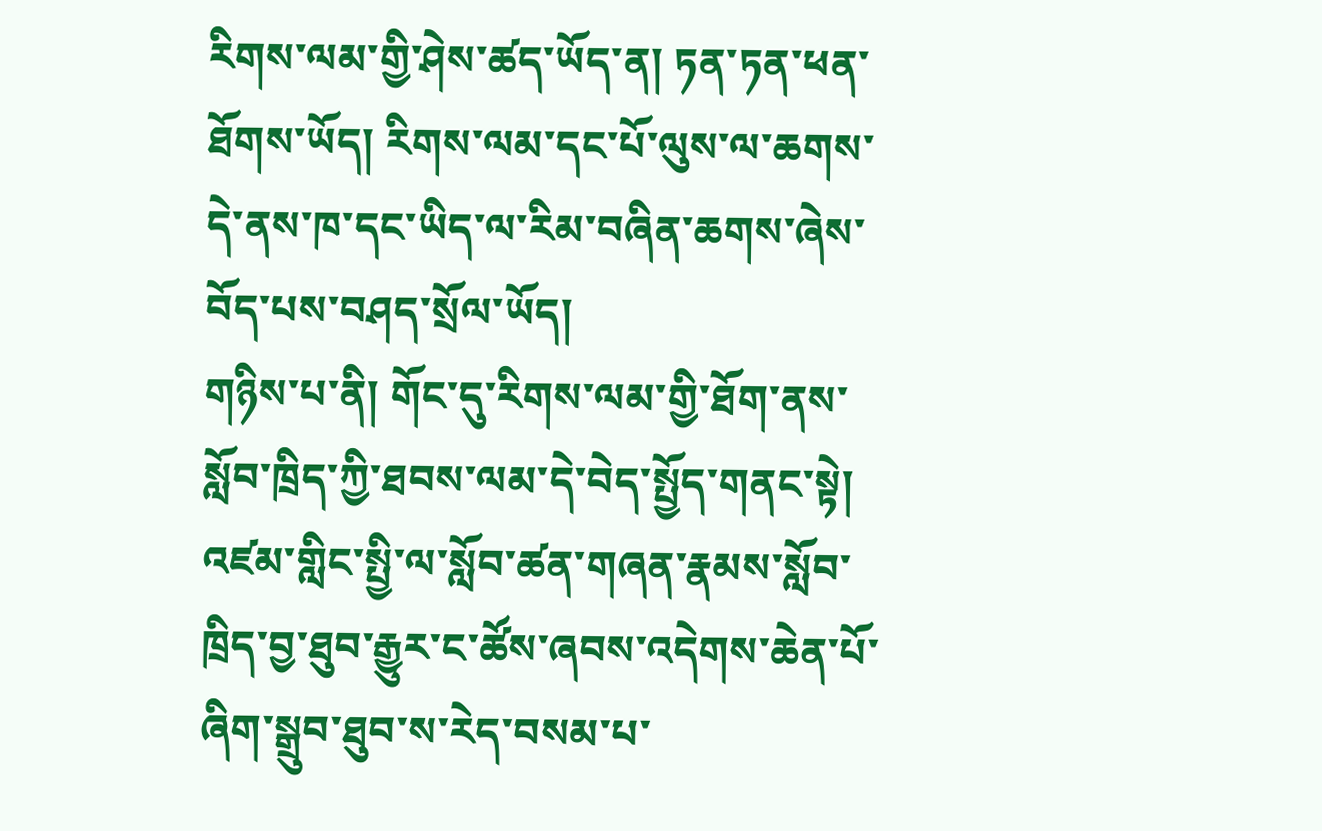རིགས་ལམ་གྱི་ཤེས་ཚད་ཡོད་ན། ཏན་ཏན་ཕན་ཐོགས་ཡོད། རིགས་ལམ་དང་པོ་ལུས་ལ་ཆགས་དེ་ནས་ཁ་དང་ཡིད་ལ་རིམ་བཞིན་ཆགས་ཞེས་བོད་པས་བཤད་སྲོལ་ཡོད།
གཉིས་པ་ནི། གོང་དུ་རིགས་ལམ་གྱི་ཐོག་ནས་སློབ་ཁྲིད་ཀྱི་ཐབས་ལམ་དེ་བེད་སྤྱོད་གནང་སྟེ། འཛམ་གླིང་སྤྱི་ལ་སློབ་ཚན་གཞན་རྣམས་སློབ་ཁྲིད་བྱ་ཐུབ་རྒྱུར་ང་ཚོས་ཞབས་འདེགས་ཆེན་པོ་ཞིག་སྒྲུབ་ཐུབ་ས་རེད་བསམ་པ་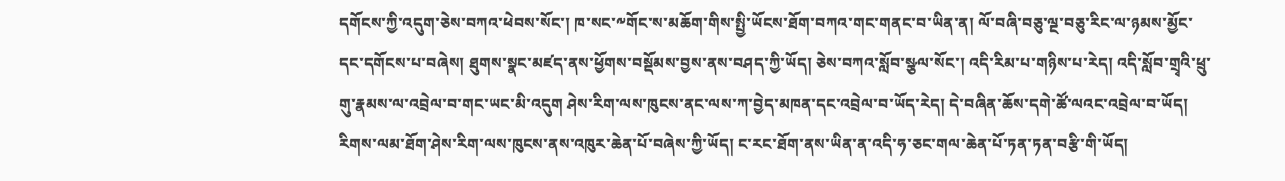དགོངས་ཀྱི་འདུག་ཅེས་བཀའ་ཕེབས་སོང་། ཁ་སང་༸གོང་ས་མཆོག་གིས་སྤྱི་ཡོངས་ཐོག་བཀའ་གང་གནང་བ་ཡིན་ན། ལོ་བཞི་བཅུ་ལྔ་བཅུ་རིང་ལ་ཉམས་མྱོང་དང་དགོངས་པ་བཞེས། ཐུགས་སྣང་མཛད་ནས་ཕྱོགས་བསྡོམས་བྱས་ནས་བཤད་ཀྱི་ཡོད། ཅེས་བཀའ་སློབ་སྩལ་སོང་། འདི་རིམ་པ་གཉིས་པ་རེད། འདི་སློབ་གྲྭའི་ཕྲུ་གུ་རྣམས་ལ་འབྲེལ་བ་གང་ཡང་མི་འདུག ཤེས་རིག་ལས་ཁུངས་ནང་ལས་ཀ་བྱེད་མཁན་དང་འབྲེལ་བ་ཡོད་རེད། དེ་བཞིན་ཆོས་དགེ་ཚོ་ལའང་འབྲེལ་བ་ཡོད།
རིགས་ལམ་ཐོག་ཤེས་རིག་ལས་ཁུངས་ནས་འཁུར་ཆེན་པོ་བཞེས་ཀྱི་ཡོད། ང་རང་ཐོག་ནས་ཡིན་ན་འདི་ཧ་ཅང་གལ་ཆེན་པོ་ཏན་ཏན་བརྩི་གི་ཡོད།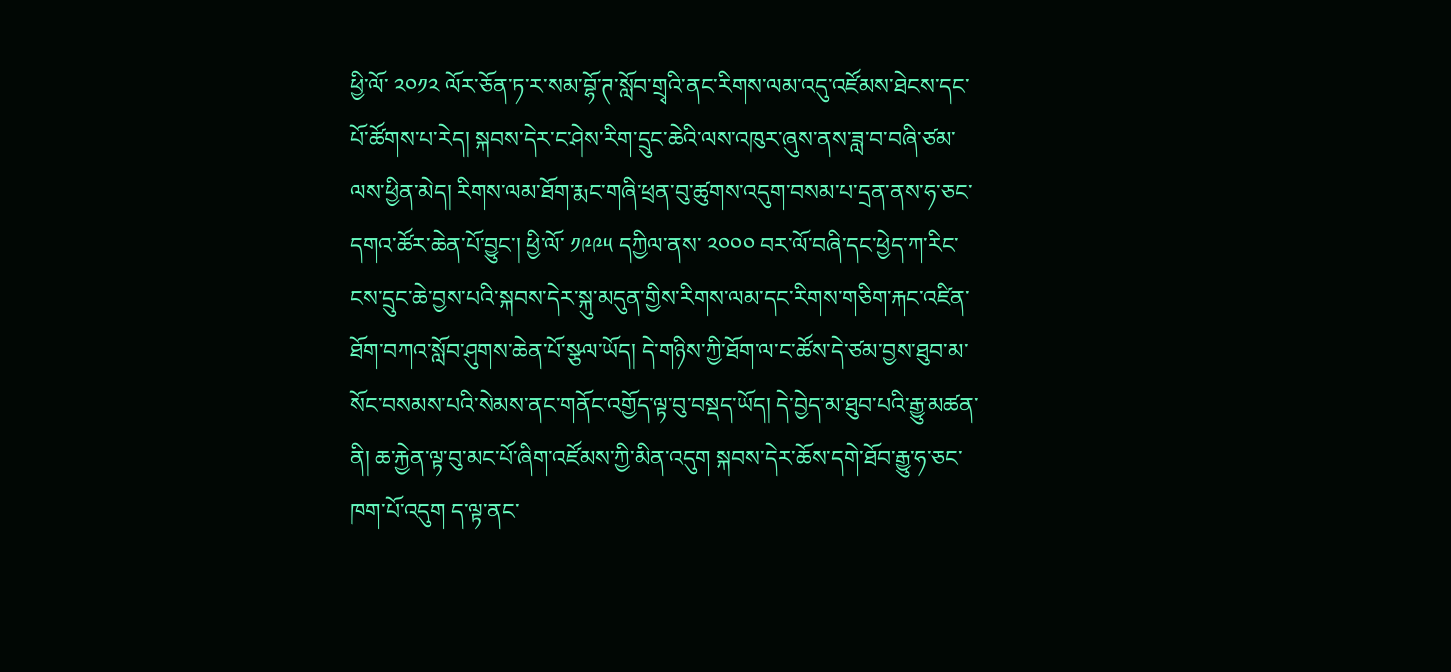ཕྱི་ལོ་ ༢༠༡༢ ལོར་ཅོན་ཏ་ར་སམ་བྷོ་ཊ་སློབ་གྲྭའི་ནང་རིགས་ལམ་འདུ་འཛོམས་ཐེངས་དང་པོ་ཚོགས་པ་རེད། སྐབས་དེར་ང་ཤེས་རིག་དྲུང་ཆེའི་ལས་འཁུར་ཞུས་ནས་ཟླ་བ་བཞི་ཙམ་ལས་ཕྱིན་མེད། རིགས་ལམ་ཐོག་རྨང་གཞི་ཕྲན་བུ་ཚུགས་འདུག་བསམ་པ་དྲན་ནས་ཧ་ཅང་དགའ་ཚོར་ཆེན་པོ་བྱུང་། ཕྱི་ལོ་ ༡༩༩༥ དཀྱིལ་ནས་ ༢༠༠༠ བར་ལོ་བཞི་དང་ཕྱེད་ཀ་རིང་ངས་དྲུང་ཆེ་བྱས་པའི་སྐབས་དེར་སྐུ་མདུན་གྱིས་རིགས་ལམ་དང་རིགས་གཅིག་རྐང་འཛིན་ཐོག་བཀའ་སློབ་ཤུགས་ཆེན་པོ་སྩལ་ཡོད། དེ་གཉིས་ཀྱི་ཐོག་ལ་ང་ཚོས་དེ་ཙམ་བྱས་ཐུབ་མ་སོང་བསམས་པའི་སེམས་ནང་གནོང་འགྱོད་ལྟ་བུ་བསྡད་ཡོད། དེ་བྱེད་མ་ཐུབ་པའི་རྒྱུ་མཚན་ནི། ཆ་རྐྱེན་ལྟ་བུ་མང་པོ་ཞིག་འཛོམས་ཀྱི་མིན་འདུག སྐབས་དེར་ཆོས་དགེ་ཐོབ་རྒྱུ་ཧ་ཅང་ཁག་པོ་འདུག ད་ལྟ་ནང་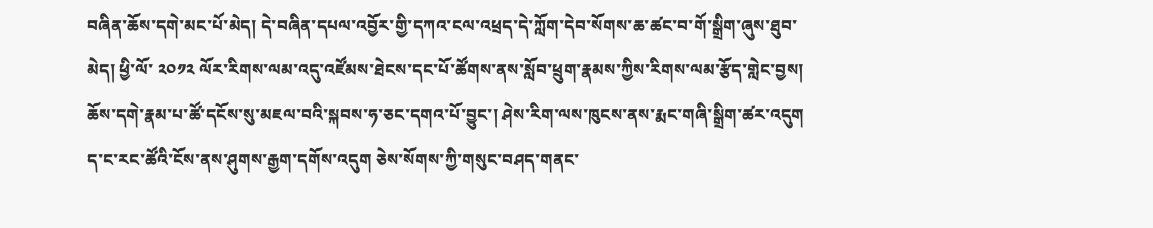བཞིན་ཆོས་དགེ་མང་པོ་མེད། དེ་བཞིན་དཔལ་འབྱོར་གྱི་དཀའ་ངལ་འཕྲད་དེ་ཀློག་དེབ་སོགས་ཆ་ཚང་བ་གོ་སྒྲིག་ཞུས་ཐུབ་མེད། ཕྱི་ལོ་ ༢༠༡༢ ལོར་རིགས་ལམ་འདུ་འཛོམས་ཐེངས་དང་པོ་ཚོགས་ནས་སློབ་ཕྲུག་རྣམས་ཀྱིས་རིགས་ལམ་རྩོད་གླེང་བྱས། ཆོས་དགེ་རྣམ་པ་ཚོ་དངོས་སུ་མཇལ་བའི་སྐབས་ཧ་ཅང་དགའ་པོ་བྱུང་། ཤེས་རིག་ལས་ཁུངས་ནས་རྨང་གཞི་སྒྲིག་ཚར་འདུག ད་ང་རང་ཚོའི་ངོས་ནས་ཤུགས་རྒྱག་དགོས་འདུག ཅེས་སོགས་ཀྱི་གསུང་བཤད་གནང་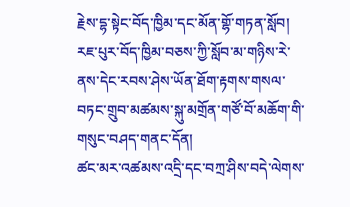རྗེས་དྷ་སྟེང་བོད་ཁྱིམ་དང་མོན་གྷོ་གཏན་སློབ། རཇ་པུར་བོད་ཁྱིམ་བཅས་ཀྱི་སློབ་མ་གཉིས་རེ་ནས་དེང་རབས་ཤེས་ཡོན་ཐོག་རྟགས་གསལ་བཏང་གྲུབ་མཚམས་སྐུ་མགྲོན་གཙོ་བོ་མཆོག་གི་གསུང་བཤད་གནང་དོན།
ཚང་མར་འཚམས་འདྲི་དང་བཀྲ་ཤིས་བདེ་ལེགས་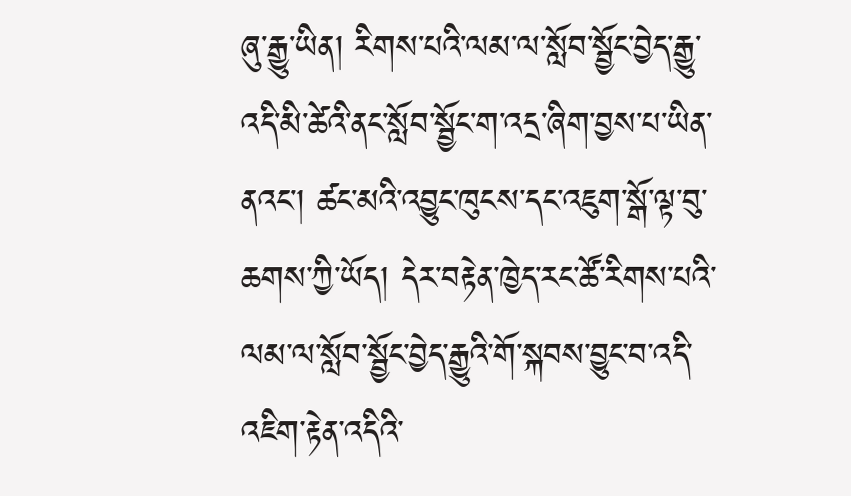ཞུ་རྒྱུ་ཡིན། རིགས་པའི་ལམ་ལ་སློབ་སྦྱོང་བྱེད་རྒྱུ་འདི་མི་ཚེའི་ནང་སློབ་སྦྱོང་ག་འདྲ་ཞིག་བྱས་པ་ཡིན་ནའང་། ཚང་མའི་འབྱུང་ཁུངས་དང་འཇུག་སྒོ་ལྟ་བུ་ཆགས་ཀྱི་ཡོད། དེར་བརྟེན་ཁྱེད་རང་ཚོ་རིགས་པའི་ལམ་ལ་སློབ་སྦྱོང་བྱེད་རྒྱུའི་གོ་སྐབས་བྱུང་བ་འདི་འཇིག་རྟེན་འདིའི་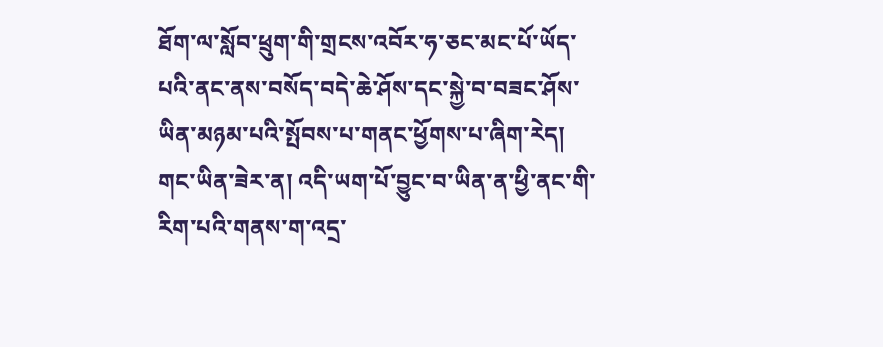ཐོག་ལ་སློབ་ཕྲུག་གི་གྲངས་འབོར་ཧ་ཅང་མང་པོ་ཡོད་པའི་ནང་ནས་བསོད་བདེ་ཆེ་ཤོས་དང་སྐྱེ་བ་བཟང་ཤོས་ཡིན་མཉམ་པའི་སྤོབས་པ་གནང་ཕྱོགས་པ་ཞིག་རེད། གང་ཡིན་ཟེར་ན། འདི་ཡག་པོ་བྱུང་བ་ཡིན་ན་ཕྱི་ནང་གི་རིག་པའི་གནས་ག་འདྲ་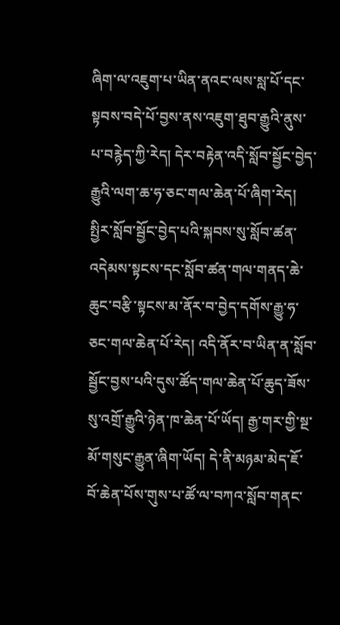ཞིག་ལ་འཇུག་པ་ཡིན་ནའང་ལས་སླ་པོ་དང་སྟབས་བདེ་པོ་བྱས་ནས་འཇུག་ཐུབ་རྒྱུའི་ནུས་པ་བརྙེད་ཀྱི་རེད། དེར་བརྟེན་འདི་སློབ་སྦྱོང་བྱེད་རྒྱུའི་ལག་ཆ་ཧ་ཅང་གལ་ཆེན་པོ་ཞིག་རེད།
སྤྱིར་སློབ་སྦྱོང་བྱེད་པའི་སྐབས་སུ་སློབ་ཚན་འདེམས་སྟངས་དང་སློབ་ཚན་གལ་གནད་ཆེ་ཆུང་བརྩི་སྟངས་མ་ནོར་བ་བྱེད་དགོས་རྒྱུ་ཧ་ཅང་གལ་ཆེན་པོ་རེད། འདི་ནོར་བ་ཡིན་ན་སློབ་སྦྱོང་བྱས་པའི་དུས་ཚོད་གལ་ཆེན་པོ་ཆུད་ཟོས་སུ་འགྲོ་རྒྱུའི་ཉེན་ཁ་ཆེན་པོ་ཡོད། རྒྱ་གར་གྱི་སྔ་མོ་གསུང་རྒྱུན་ཞིག་ཡོད། དེ་ནི་མཉམ་མེད་ཇོ་བོ་ཆེན་པོས་གུས་པ་ཚོ་ལ་བཀའ་སློབ་གནང་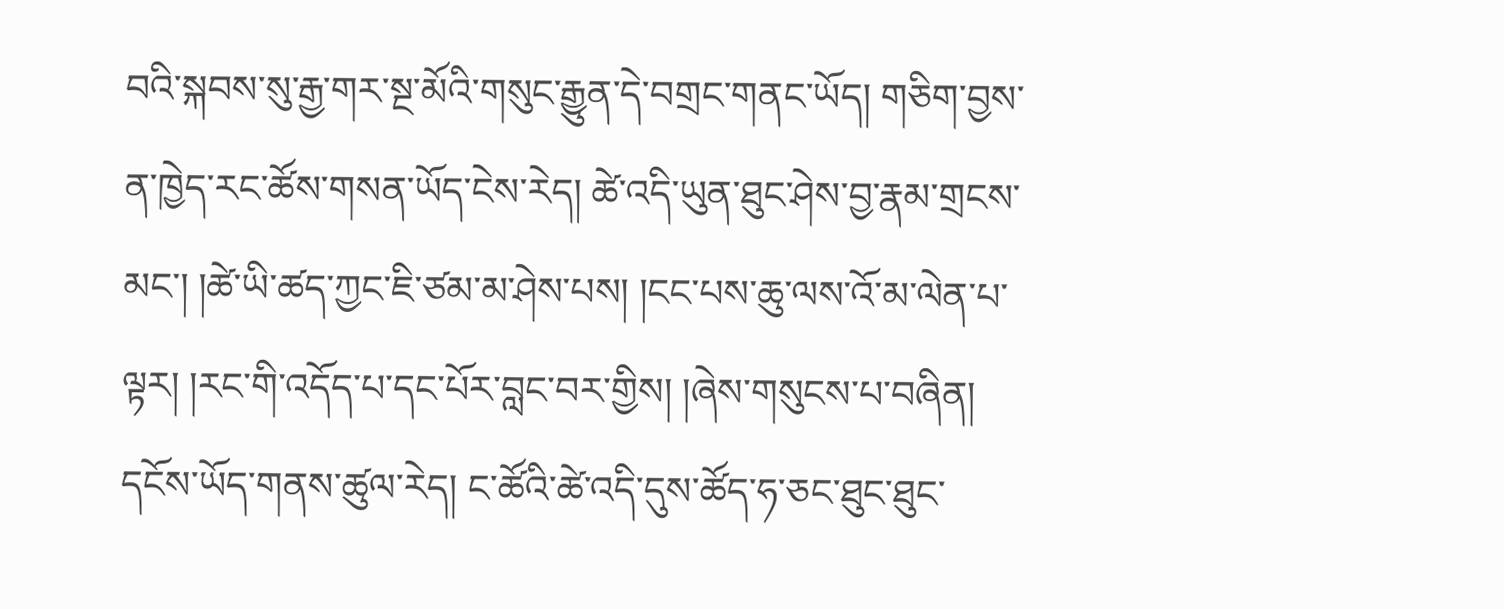བའི་སྐབས་སུ་རྒྱ་གར་སྔ་མོའི་གསུང་རྒྱུན་དེ་བགྲང་གནང་ཡོད། གཅིག་བྱས་ན་ཁྱེད་རང་ཚོས་གསན་ཡོད་ངེས་རེད། ཚེ་འདི་ཡུན་ཐུང་ཤེས་བྱ་རྣམ་གྲངས་མང་། །ཚེ་ཡི་ཚད་ཀྱང་ཇི་ཙམ་མ་ཤེས་པས། །ངང་པས་ཆུ་ལས་འོ་མ་ལེན་པ་ལྟར། །རང་གི་འདོད་པ་དང་པོར་བླང་བར་གྱིས། །ཞེས་གསུངས་པ་བཞིན། དངོས་ཡོད་གནས་ཚུལ་རེད། ང་ཚོའི་ཚེ་འདི་དུས་ཚོད་ཧ་ཅང་ཐུང་ཐུང་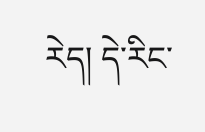རེད། དེ་རིང་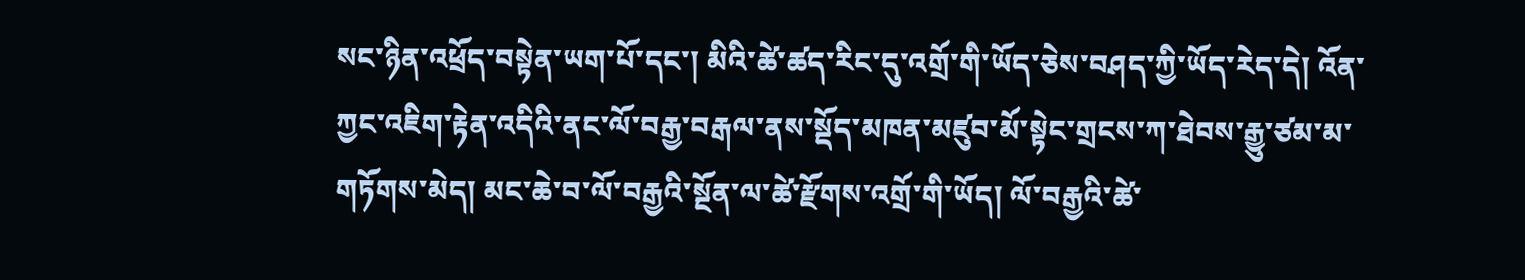སང་ཉིན་འཕྲོད་བསྟེན་ཡག་པོ་དང་། མིའི་ཚེ་ཚད་རིང་དུ་འགྲོ་གི་ཡོད་ཅེས་བཤད་ཀྱི་ཡོད་རེད་དེ། འོན་ཀྱང་འཇིག་རྟེན་འདིའི་ནང་ལོ་བརྒྱ་བརྒལ་ནས་སྡོད་མཁན་མཛུབ་མོ་སྟེང་གྲངས་ཀ་ཐེབས་རྒྱུ་ཙམ་མ་གཏོགས་མེད། མང་ཆེ་བ་ལོ་བརྒྱའི་སྔོན་ལ་ཚེ་རྫོགས་འགྲོ་གི་ཡོད། ལོ་བརྒྱའི་ཚེ་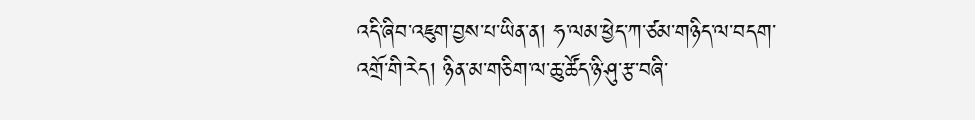འདི་ཞིབ་འཇུག་བྱས་པ་ཡིན་ན། ཧ་ལམ་ཕྱེད་ཀ་ཙམ་གཉིད་ལ་བདག་འགྲོ་གི་རེད། ཉིན་མ་གཅིག་ལ་ཆུ་ཚོད་ཉི་ཤུ་རྩ་བཞི་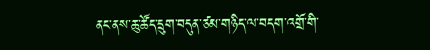ནང་ནས་ཆུ་ཚོད་དྲུག་བདུན་ཙམ་གཉིད་ལ་བདག་འགྲོ་གི་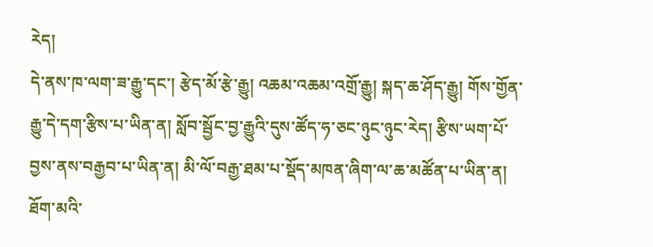རེད།
དེ་ནས་ཁ་ལག་ཟ་རྒྱུ་དང་། རྩེད་མོ་རྩེ་རྒྱུ། འཆམ་འཆམ་འགྲོ་རྒྱུ། སྐད་ཆ་ཤོད་རྒྱུ། གོས་གྱོན་རྒྱུ་དེ་དག་རྩིས་པ་ཡིན་ན། སློབ་སྦྱོང་བྱ་རྒྱུའི་དུས་ཚོད་ཧ་ཅང་ཉུང་ཉུང་རེད། རྩིས་ཡག་པོ་བྱས་ནས་བརྒྱབ་པ་ཡིན་ན། མི་ལོ་བརྒྱ་ཐམ་པ་སྡོད་མཁན་ཞིག་ལ་ཆ་མཚོན་པ་ཡིན་ན། ཐོག་མའི་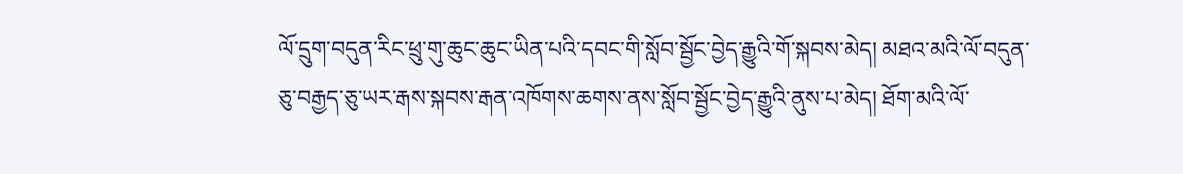ལོ་དྲུག་བདུན་རིང་ཕྲུ་གུ་ཆུང་ཆུང་ཡིན་པའི་དབང་གི་སློབ་སྦྱོང་བྱེད་རྒྱུའི་གོ་སྐབས་མེད། མཐའ་མའི་ལོ་བདུན་ཅུ་བརྒྱད་ཅུ་ཡར་རྒས་སྐབས་རྒན་འཁོགས་ཆགས་ནས་སློབ་སྦྱོང་བྱེད་རྒྱུའི་ནུས་པ་མེད། ཐོག་མའི་ལོ་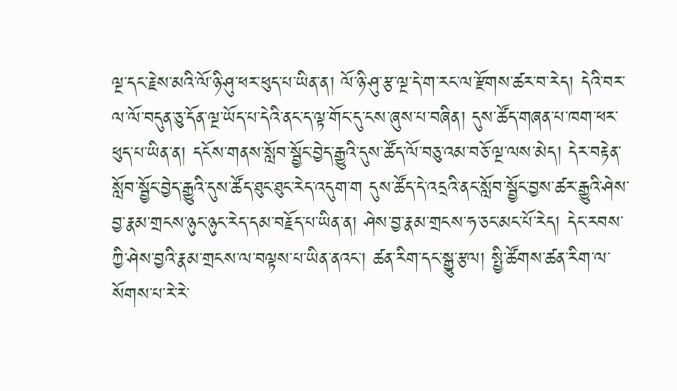ལྔ་དང་རྗེས་མའི་ལོ་ཉི་ཤུ་ཕར་ཕུད་པ་ཡིན་ན། ལོ་ཉི་ཤུ་རྩ་ལྔ་དེ་ག་རང་ལ་རྫོགས་ཚར་བ་རེད། དེའི་བར་ལ་ལོ་བདུན་ཅུ་དོན་ལྔ་ཡོད་པ་དེའི་ནང་ད་ལྟ་གོང་དུ་ངས་ཞུས་པ་བཞིན། དུས་ཚོད་གཞན་པ་ཁག་ཕར་ཕུད་པ་ཡིན་ན། དངོས་གནས་སློབ་སྦྱོང་བྱེད་རྒྱུའི་དུས་ཚོད་ལོ་བཅུ་འམ་བཅོ་ལྔ་ལས་མེད། དེར་བརྟེན་སློབ་སྦྱོང་བྱེད་རྒྱུའི་དུས་ཚོད་ཐུང་ཐུང་རེད་འདུག་ག དུས་ཚོད་དེ་འདྲའི་ནང་སློབ་སྦྱོང་བྱས་ཚར་རྒྱུའི་ཤེས་བྱ་རྣམ་གྲངས་ཉུང་ཉུང་རེད་དམ་བརྗོད་པ་ཡིན་ན། ཤེས་བྱ་རྣམ་གྲངས་ཧ་ཅང་མང་པོ་རེད། དེང་རབས་ཀྱི་ཤེས་བྱའི་རྣམ་གྲངས་ལ་བལྟས་པ་ཡིན་ནའང་། ཚན་རིག་དང་སྒྱུ་རྩལ། སྤྱི་ཚོགས་ཚན་རིག་ལ་སོགས་པ་རེ་རེ་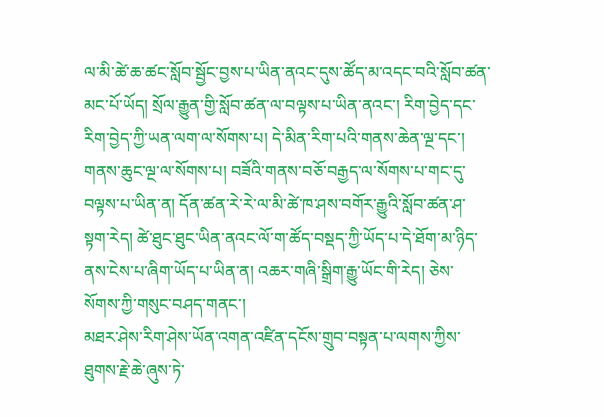ལ་མི་ཚེ་ཆ་ཚང་སློབ་སྦྱོང་བྱས་པ་ཡིན་ནའང་དུས་ཚོད་མ་འདང་བའི་སློབ་ཚན་མང་པོ་ཡོད། སྲོལ་རྒྱུན་གྱི་སློབ་ཚན་ལ་བལྟས་པ་ཡིན་ནའང་། རིག་བྱེད་དང་རིག་བྱེད་ཀྱི་ཡན་ལག་ལ་སོགས་པ། དེ་མིན་རིག་པའི་གནས་ཆེན་ལྔ་དང་། གནས་ཆུང་ལྔ་ལ་སོགས་པ། བཟོའི་གནས་བཅོ་བརྒྱད་ལ་སོགས་པ་གང་དུ་བལྟས་པ་ཡིན་ན། དོན་ཚན་རེ་རེ་ལ་མི་ཚེ་ཁ་ཤས་བགོར་རྒྱུའི་སློབ་ཚན་ཤ་སྟག་རེད། ཚེ་ཐུང་ཐུང་ཡིན་ནའང་ལོ་ག་ཚོད་བསྡད་ཀྱི་ཡོད་པ་དེ་ཐོག་མ་ཉིད་ནས་ངེས་པ་ཞིག་ཡོད་པ་ཡིན་ན། འཆར་གཞི་སྒྲིག་རྒྱུ་ཡོང་གི་རེད། ཅེས་སོགས་ཀྱི་གསུང་བཤད་གནང་།
མཐར་ཤེས་རིག་ཤེས་ཡོན་འགན་འཛིན་དངོས་གྲུབ་བསྟན་པ་ལགས་ཀྱིས་ཐུགས་རྗེ་ཆེ་ཞུས་ཏེ་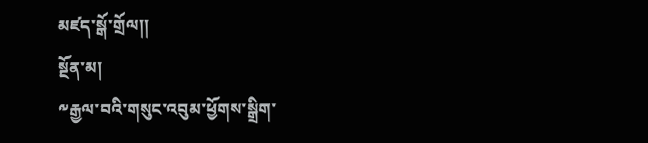མཛད་སྒོ་གྲོལ།།
སྔོན་མ།
༸རྒྱལ་བའི་གསུང་འབུམ་ཕྱོགས་སྒྲིག་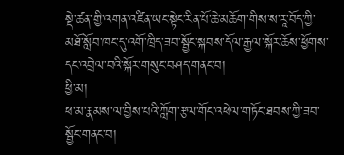སྡེ་ཚན་གྱི་འགན་འཛིན་ཡང་སྟེང་རིན་པོ་ཆེ་མཆོག་གིས་ས་རཱ་བོད་ཀྱི་མཐོ་སློབ་ཁང་དུ་འགོ་ཁྲིད་ཟབ་སྦྱོང་སྐབས་དོལ་རྒྱལ་སྐོར་ཆོས་ཕྱོགས་དང་འབྲེལ་བའི་སྐོར་གསུང་བཤད་གནང་བ།
ཕྱི་མ།
ཕ་མ་རྣམས་ལ་བྱིས་པའི་ཀློག་རྩལ་གོང་འཕེལ་གཏོང་ཐབས་ཀྱི་ཟབ་སྦྱོང་གནང་བ།